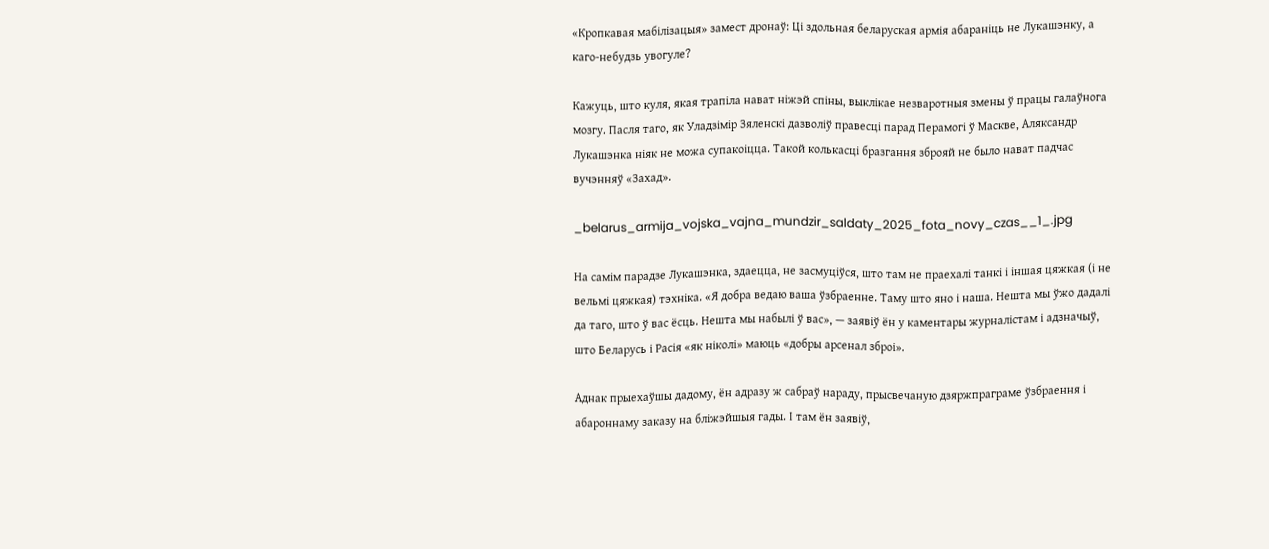«Кропкавая мабілізацыя» замест дронаў: Ці здольная беларуская армія абараніць не Лукашэнку, а каго-небудзь увогуле?

Кажуць, што куля, якая трапіла нават ніжэй спіны, выклікае незваротныя змены ў працы галаўнога мозгу. Пасля таго, як Уладзімір Зяленскі дазволіў правесці парад Перамогі ў Маскве, Аляксандр Лукашэнка ніяк не можа супакоіцца. Такой колькасці бразгання зброяй не было нават падчас вучэнняў «Захад».

_belarus_armija_vojska_vajna_mundzir_saldaty_2025_fota_novy_czas__1_.jpg

На самім парадзе Лукашэнка, здаецца, не засмуціўся, што там не праехалі танкі і іншая цяжкая (і не вельмі цяжкая) тэхніка. «Я добра ведаю ваша ўзбраенне. Таму што яно і наша. Нешта мы ўжо дадалі да таго, што ў вас ёсць. Нешта мы набылі ў вас», — заявіў ён у каментары журналістам і адзначыў, што Беларусь і Расія «як ніколі» маюць «добры арсенал зброі».

Аднак прыехаўшы дадому, ён адразу ж сабраў нараду, прысвечаную дзяржпраграме ўзбраення і абароннаму заказу на бліжэйшыя гады. І там ён заявіў,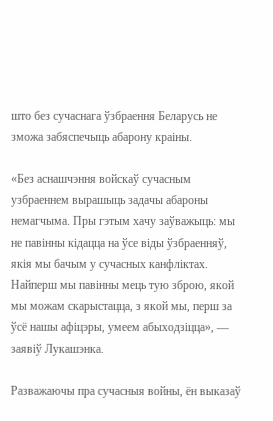што без сучаснага ўзбраення Беларусь не зможа забяспечыць абарону краіны.

«Без аснашчэння войскаў сучасным узбраеннем вырашыць задачы абароны немагчыма. Пры гэтым хачу заўважыць: мы не павінны кідацца на ўсе віды ўзбраенняў, якія мы бачым у сучасных канфліктах. Найперш мы павінны мець тую зброю, якой мы можам скарыстацца, з якой мы, перш за ўсё нашы афіцэры, умеем абыходзіцца», — заявіў Лукашэнка.

Разважаючы пра сучасныя войны, ён выказаў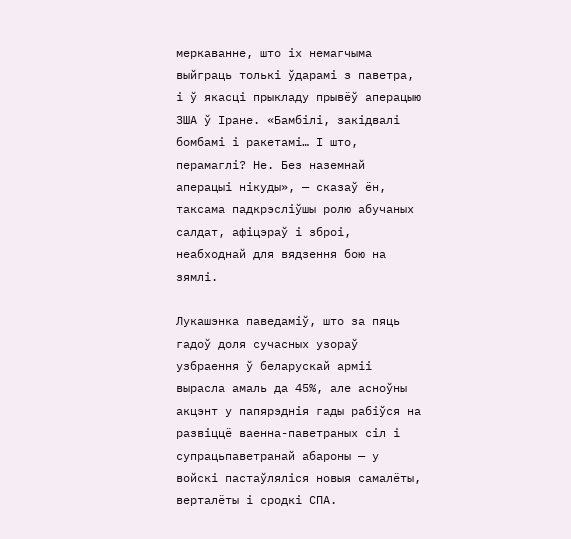меркаванне, што іх немагчыма выйграць толькі ўдарамі з паветра, і ў якасці прыкладу прывёў аперацыю ЗША ў Іране. «Бамбілі, закідвалі бомбамі і ракетамі… І што, перамаглі? Не. Без наземнай аперацыі нікуды», — сказаў ён, таксама падкрэсліўшы ролю абучаных салдат, афіцэраў і зброі, неабходнай для вядзення бою на зямлі.

Лукашэнка паведаміў, што за пяць гадоў доля сучасных узораў узбраення ў беларускай арміі вырасла амаль да 45%, але асноўны акцэнт у папярэднія гады рабіўся на развіццё ваенна-паветраных сіл і супрацьпаветранай абароны — у войскі пастаўляліся новыя самалёты, верталёты і сродкі СПА.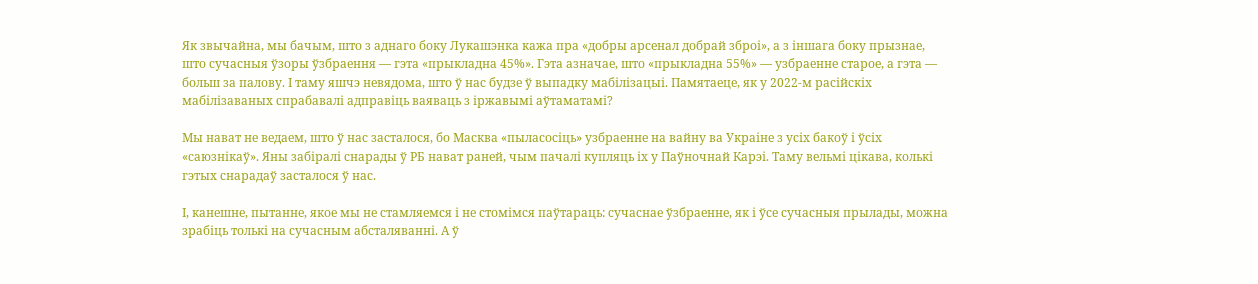Як звычайна, мы бачым, што з аднаго боку Лукашэнка кажа пра «добры арсенал добрай зброі», а з іншага боку прызнае, што сучасныя ўзоры ўзбраення — гэта «прыкладна 45%». Гэта азначае, што «прыкладна 55%» — узбраенне старое, а гэта — больш за палову. І таму яшчэ невядома, што ў нас будзе ў выпадку мабілізацыі. Памятаеце, як у 2022-м расійскіх мабілізаваных спрабавалі адправіць ваяваць з іржавымі аўтаматамі?

Мы нават не ведаем, што ў нас засталося, бо Масква «пыласосіць» узбраенне на вайну ва Украіне з усіх бакоў і ўсіх «саюзнікаў». Яны забіралі снарады ў РБ нават раней, чым пачалі купляць іх у Паўночнай Карэі. Таму вельмі цікава, колькі гэтых снарадаў засталося ў нас.

І, канешне, пытанне, якое мы не стамляемся і не стомімся паўтараць: сучаснае ўзбраенне, як і ўсе сучасныя прылады, можна зрабіць толькі на сучасным абсталяванні. А ў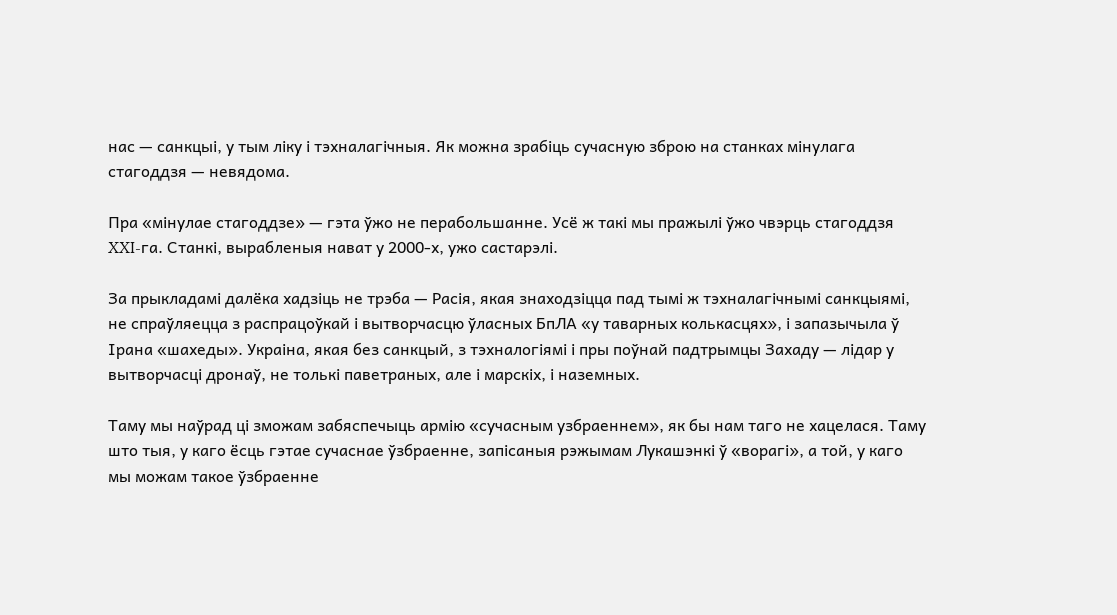нас — санкцыі, у тым ліку і тэхналагічныя. Як можна зрабіць сучасную зброю на станках мінулага стагоддзя — невядома.

Пра «мінулае стагоддзе» — гэта ўжо не перабольшанне. Усё ж такі мы пражылі ўжо чвэрць стагоддзя XXI-га. Станкі, вырабленыя нават у 2000-х, ужо састарэлі.

За прыкладамі далёка хадзіць не трэба — Расія, якая знаходзіцца пад тымі ж тэхналагічнымі санкцыямі, не спраўляецца з распрацоўкай і вытворчасцю ўласных БпЛА «у таварных колькасцях», і запазычыла ў Ірана «шахеды». Украіна, якая без санкцый, з тэхналогіямі і пры поўнай падтрымцы Захаду — лідар у вытворчасці дронаў, не толькі паветраных, але і марскіх, і наземных.

Таму мы наўрад ці зможам забяспечыць армію «сучасным узбраеннем», як бы нам таго не хацелася. Таму што тыя, у каго ёсць гэтае сучаснае ўзбраенне, запісаныя рэжымам Лукашэнкі ў «ворагі», а той, у каго мы можам такое ўзбраенне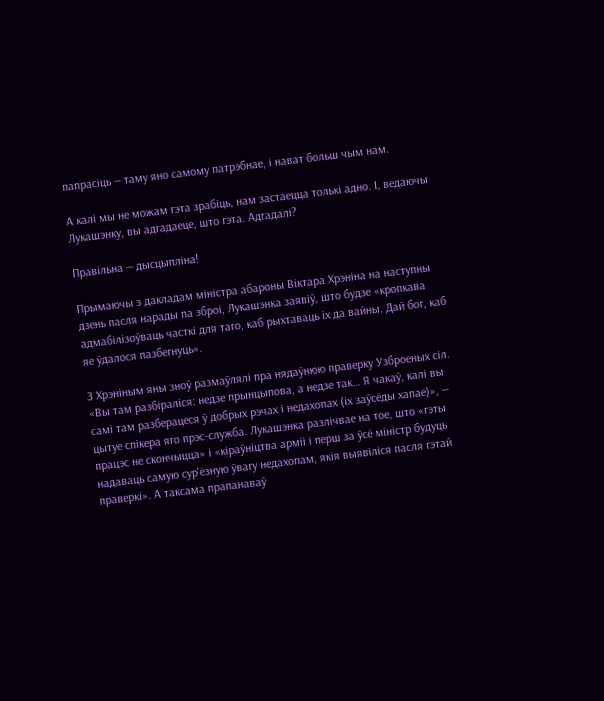папрасіць — таму яно самому патрэбнае, і нават больш чым нам.

А калі мы не можам гэта зрабіць, нам застаецца толькі адно. І, ведаючы Лукашэнку, вы адгадаеце, што гэта. Адгадалі?

Правільна — дысцыпліна!

Прымаючы з дакладам міністра абароны Віктара Хрэніна на наступны дзень пасля нарады па зброі, Лукашэнка заявіў, што будзе «кропкава адмабілізоўваць часткі для таго, каб рыхтаваць іх да вайны. Дай бог, каб яе ўдалося пазбегнуць».

З Хрэніным яны зноў размаўлялі пра нядаўнюю праверку Узброеных сіл. «Вы там разбіраліся: недзе прынцыпова, а недзе так… Я чакаў, калі вы самі там разберацеся ў добрых рэчах і недахопах (іх заўсёды хапае)», — цытуе спікера яго прэс-служба. Лукашэнка разлічвае на тое, што «гэты працэс не скончыцца» і «кіраўніцтва арміі і перш за ўсё міністр будуць надаваць самую сур'ёзную ўвагу недахопам, якія выявіліся пасля гэтай праверкі». А таксама прапанаваў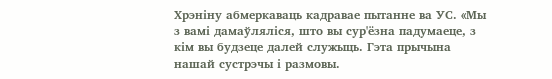Хрэніну абмеркаваць кадравае пытанне ва УС. «Мы з вамі дамаўляліся, што вы сур'ёзна падумаеце, з кім вы будзеце далей служыць. Гэта прычына нашай сустрэчы і размовы.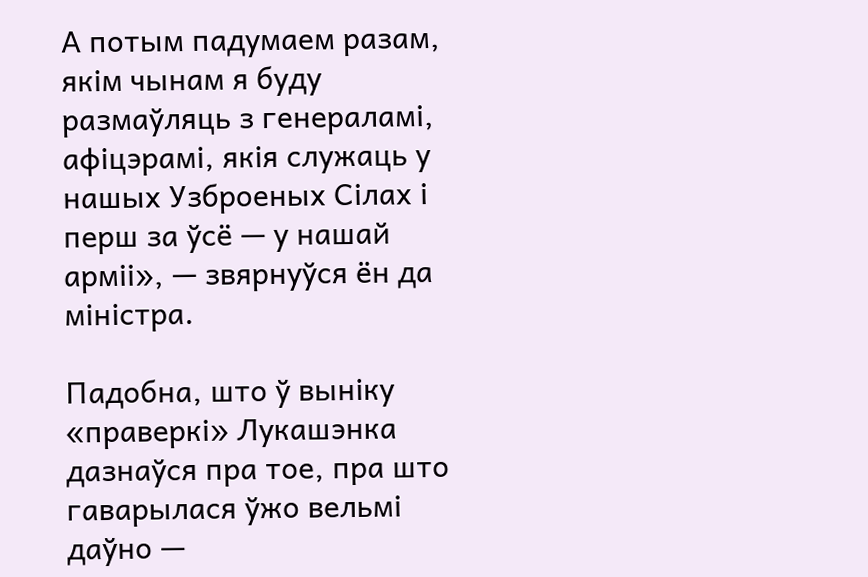А потым падумаем разам, якім чынам я буду размаўляць з генераламі, афіцэрамі, якія служаць у нашых Узброеных Сілах і перш за ўсё — у нашай арміі», — звярнуўся ён да міністра.

Падобна, што ў выніку «праверкі» Лукашэнка дазнаўся пра тое, пра што гаварылася ўжо вельмі даўно —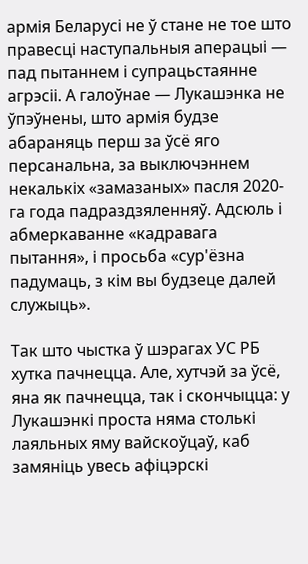армія Беларусі не ў стане не тое што правесці наступальныя аперацыі — пад пытаннем і супрацьстаянне агрэсіі. А галоўнае — Лукашэнка не ўпэўнены, што армія будзе абараняць перш за ўсё яго персанальна, за выключэннем некалькіх «замазаных» пасля 2020-га года падраздзяленняў. Адсюль і абмеркаванне «кадравага пытання», і просьба «сур'ёзна падумаць, з кім вы будзеце далей служыць».

Так што чыстка ў шэрагах УС РБ хутка пачнецца. Але, хутчэй за ўсё, яна як пачнецца, так і скончыцца: у Лукашэнкі проста няма столькі лаяльных яму вайскоўцаў, каб замяніць увесь афіцэрскі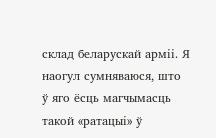склад беларускай арміі. Я наогул сумняваюся, што ў яго ёсць магчымасць такой «ратацыі» ў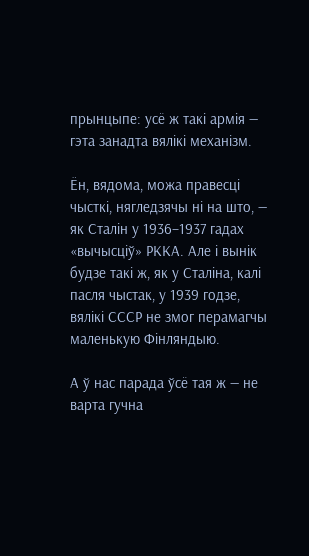прынцыпе: усё ж такі армія — гэта занадта вялікі механізм.

Ён, вядома, можа правесці чысткі, нягледзячы ні на што, — як Сталін у 1936–1937 гадах «вычысціў» РККА. Але і вынік будзе такі ж, як у Сталіна, калі пасля чыстак, у 1939 годзе, вялікі СССР не змог перамагчы маленькую Фінляндыю.

А ў нас парада ўсё тая ж — не варта гучна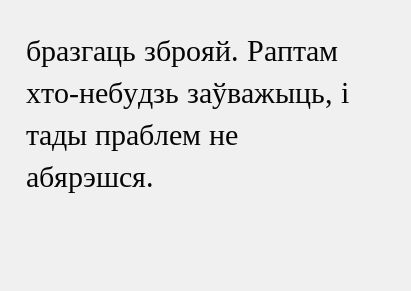бразгаць зброяй. Раптам хто-небудзь заўважыць, і тады праблем не абярэшся.